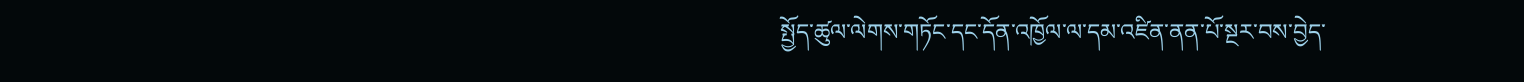སྤྱོད་ཚུལ་ལེགས་གཏོང་དང་དོན་འཁྱོལ་ལ་དམ་འཛིན་ནན་པོ་སྔར་བས་བྱེད་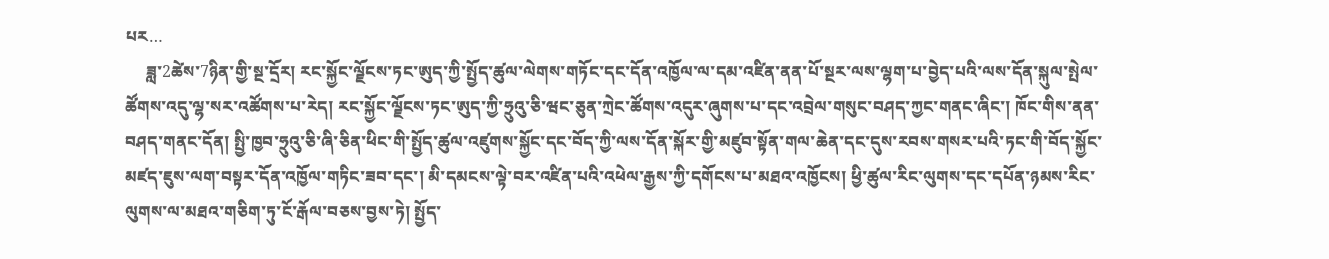པར…
     ཟླ་2ཚེས་7ཉིན་གྱི་སྔ་དྲོར། རང་སྐྱོང་ལྗོངས་ཏང་ཨུད་ཀྱི་སྤྱོད་ཚུལ་ལེགས་གཏོང་དང་དོན་འཁྱོལ་ལ་དམ་འཛིན་ནན་པོ་སྔར་ལས་ལྷག་པ་བྱེད་པའི་ལས་དོན་སྐུལ་སྤེལ་ཚོགས་འདུ་ལྷ་སར་འཚོགས་པ་རེད། རང་སྐྱོང་ལྗོངས་ཏང་ཨུད་ཀྱི་ཧྲུའུ་ཅི་ཝང་ཅུན་ཀྲེང་ཚོགས་འདུར་ཞུགས་པ་དང་འབྲེལ་གསུང་བཤད་ཀྱང་གནང་ཞིང་། ཁོང་གིས་ནན་བཤད་གནང་དོན། སྤྱི་ཁྱབ་ཧྲུའུ་ཅི་ཞི་ཅིན་ཕིང་གི་སྤྱོད་ཚུལ་འཛུགས་སྐྱོང་དང་བོད་ཀྱི་ལས་དོན་སྐོར་གྱི་མཛུབ་སྟོན་གལ་ཆེན་དང་དུས་རབས་གསར་པའི་ཏང་གི་བོད་སྐྱོང་མཛད་ཇུས་ལག་བསྟར་དོན་འཁྱོལ་གཏིང་ཟབ་དང་། མི་དམངས་ལྟེ་བར་འཛིན་པའི་འཕེལ་རྒྱས་ཀྱི་དགོངས་པ་མཐའ་འཁྱོངས། ཕྱི་ཚུལ་རིང་ལུགས་དང་དཔོན་ཉམས་རིང་ལུགས་ལ་མཐའ་གཅིག་ཏུ་ངོ་རྒོལ་བཅས་བྱས་ཏེ། སྤྱོད་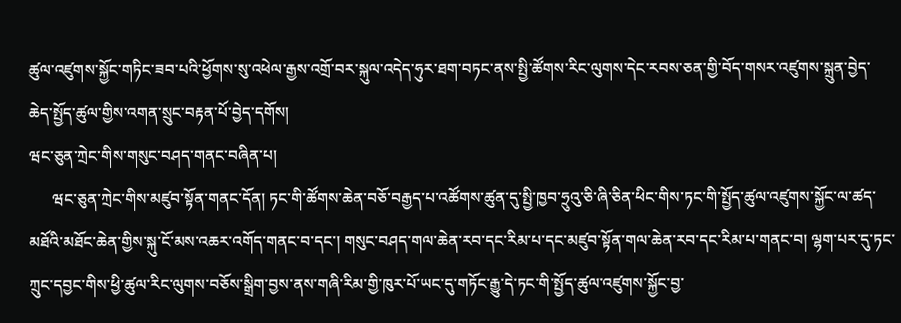ཚུལ་འཛུགས་སྐྱོང་གཏིང་ཟབ་པའི་ཕྱོགས་སུ་འཕེལ་རྒྱས་འགྲོ་བར་སྐུལ་འདེད་ཧུར་ཐག་བཏང་ནས་སྤྱི་ཚོགས་རིང་ལུགས་དེང་རབས་ཅན་གྱི་བོད་གསར་འཛུགས་སྐྲུན་བྱེད་ཆེད་སྤྱོད་ཚུལ་གྱིས་འགན་སྲུང་བརྟན་པོ་བྱེད་དགོས།
ཝང་ཅུན་ཀྲེང་གིས་གསུང་བཤད་གནང་བཞིན་པ།
      ཝང་ཅུན་ཀྲེང་གིས་མཛུབ་སྟོན་གནང་དོན། ཏང་གི་ཚོགས་ཆེན་བཅོ་བརྒྱད་པ་འཚོགས་ཚུན་དུ་སྤྱི་ཁྱབ་ཧྲུའུ་ཅི་ཞི་ཅིན་ཕིང་གིས་ཏང་གི་སྤྱོད་ཚུལ་འཛུགས་སྐྱོང་ལ་ཚད་མཐོའི་མཐོང་ཆེན་གྱིས་སྐུ་ངོ་མས་འཆར་འགོད་གནང་བ་དང་། གསུང་བཤད་གལ་ཆེན་རབ་དང་རིམ་པ་དང་མཛུབ་སྟོན་གལ་ཆེན་རབ་དང་རིམ་པ་གནང་བ། ལྷག་པར་དུ་ཏང་ཀྲུང་དབྱང་གིས་ཕྱི་ཚུལ་རིང་ལུགས་བཅོས་སྒྲིག་བྱས་ནས་གཞི་རིམ་གྱི་ཁུར་པོ་ཡང་དུ་གཏོང་རྒྱུ་དེ་ཏང་གི་སྤྱོད་ཚུལ་འཛུགས་སྐྱོང་བྱ་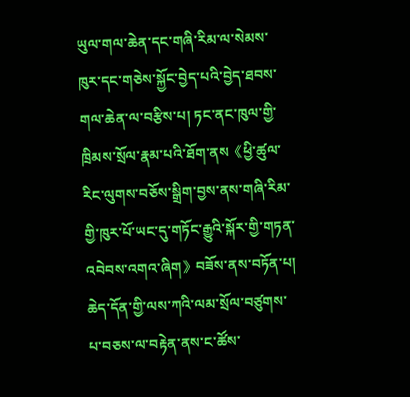ཡུལ་གལ་ཆེན་དང་གཞི་རིམ་ལ་སེམས་ཁུར་དང་གཅེས་སྐྱོང་བྱེད་པའི་བྱེད་ཐབས་གལ་ཆེན་ལ་བརྩིས་པ། ཏང་ནང་ཁུལ་གྱི་ཁྲིམས་སྲོལ་རྣམ་པའི་ཐོག་ནས《ཕྱི་ཚུལ་རིང་ལུགས་བཅོས་སྒྲིག་བྱས་ནས་གཞི་རིམ་གྱི་ཁུར་པོ་ཡང་དུ་གཏོང་རྒྱུའི་སྐོར་གྱི་གཏན་འབེབས་འགའ་ཞིག》བཟོས་ནས་བཏོན་པ། ཆེད་དོན་གྱི་ལས་ཀའི་ལམ་སྲོལ་བཙུགས་པ་བཅས་ལ་བརྟེན་ནས་ང་ཚོས་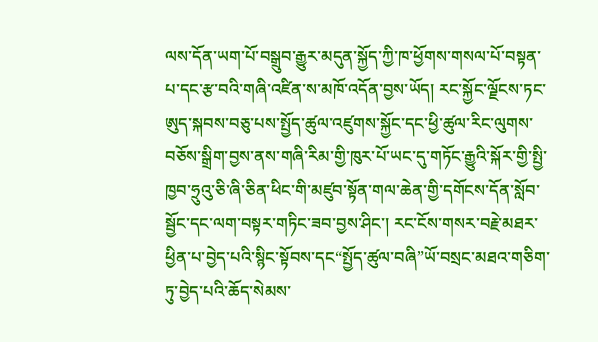ལས་དོན་ཡག་པོ་བསྒྲུབ་རྒྱུར་མདུན་སྐྱོད་ཀྱི་ཁ་ཕྱོགས་གསལ་པོ་བསྟན་པ་དང་རྩ་བའི་གཞི་འཛིན་ས་མཁོ་འདོན་བྱས་ཡོད། རང་སྐྱོང་ལྗོངས་ཏང་ཨུད་སྐབས་བཅུ་པས་སྤྱོད་ཚུལ་འཛུགས་སྐྱོང་དང་ཕྱི་ཚུལ་རིང་ལུགས་བཅོས་སྒྲིག་བྱས་ནས་གཞི་རིམ་གྱི་ཁུར་པོ་ཡང་དུ་གཏོང་རྒྱུའི་སྐོར་གྱི་སྤྱི་ཁྱབ་ཧྲུའུ་ཅི་ཞི་ཅིན་ཕིང་གི་མཛུབ་སྟོན་གལ་ཆེན་གྱི་དགོངས་དོན་སློབ་སྦྱོང་དང་ལག་བསྟར་གཏིང་ཟབ་བྱས་ཤིང་། རང་ངོས་གསར་བརྗེ་མཐར་ཕྱིན་པ་བྱེད་པའི་སྙིང་སྟོབས་དང“སྤྱོད་ཚུལ་བཞི”ཡོ་བསྲང་མཐའ་གཅིག་ཏུ་བྱེད་པའི་ཆོད་སེམས་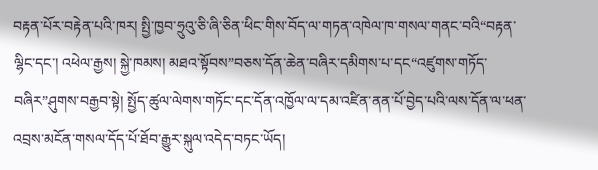བརྟན་པོར་བརྟེན་པའི་ཁར། སྤྱི་ཁྱབ་ཧྲུའུ་ཅི་ཞི་ཅིན་ཕིང་གིས་བོད་ལ་གཏན་འཁེལ་ཁ་གསལ་གནང་བའི“བརྟན་ལྷིང་དང་། འཕེལ་རྒྱས། སྐྱེ་ཁམས། མཐའ་སྟོབས”བཅས་དོན་ཆེན་བཞིར་དམིགས་པ་དང“འཛུགས་གཏོད་བཞིར”ཤུགས་བརྒྱབ་སྟེ། སྤྱོད་ཚུལ་ལེགས་གཏོང་དང་དོན་འཁྱོལ་ལ་དམ་འཛིན་ནན་པོ་བྱེད་པའི་ལས་དོན་ལ་ཕན་འབྲས་མངོན་གསལ་དོད་པོ་ཐོབ་རྒྱུར་སྐུལ་འདེད་བཏང་ཡོད།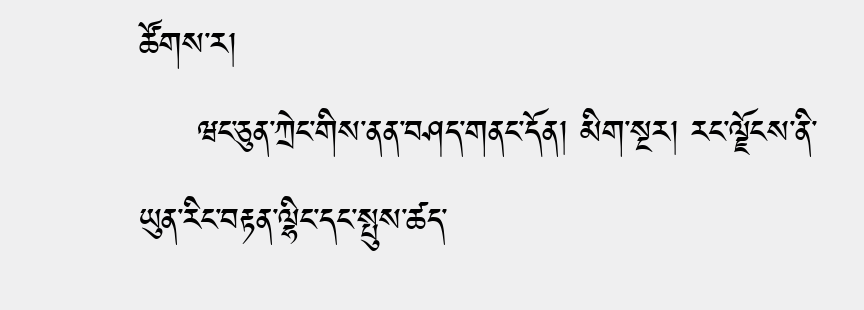ཚོགས་ར།
     ཝང་ཅུན་ཀྲེང་གིས་ནན་བཤད་གནང་དོན། མིག་སྔར། རང་ལྗོངས་ནི་ཡུན་རིང་བརྟན་ལྷིང་དང་སྤུས་ཚད་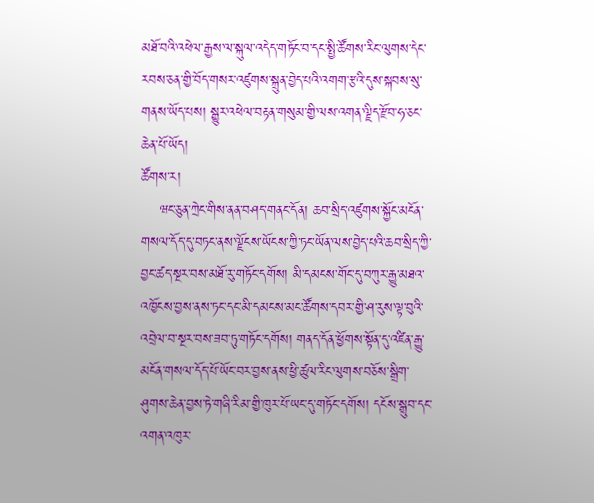མཐོ་བའི་འཕེལ་རྒྱས་ལ་སྐུལ་འདེད་གཏོང་བ་དང་སྤྱི་ཚོགས་རིང་ལུགས་དེང་རབས་ཅན་གྱི་བོད་གསར་འཛུགས་སྐྲུན་བྱེད་པའི་འགག་རྩའི་དུས་སྐབས་སུ་གནས་ཡོད་པས། སྒྱུར་འཕེལ་བརྟན་གསུམ་གྱི་ལས་འགན་ལྗིད་རྫོབ་ཧ་ཅང་ཆེན་པོ་ཡོད།
ཚོགས་ར།
    ཝང་ཅུན་ཀྲེང་གིས་ནན་བཤད་གནང་དོན། ཆབ་སྲིད་འཛུགས་སྐྱོང་མངོན་གསལ་དོད་དུ་བཏང་ནས་ལྗོངས་ཡོངས་ཀྱི་ཏང་ཡོན་ལས་བྱེད་པའི་ཆབ་སྲིད་ཀྱི་བྱང་ཚད་སྔར་བས་མཐོ་རུ་གཏོང་དགོས། མི་དམངས་གོང་དུ་བཀུར་རྒྱུ་མཐའ་འཁྱོངས་བྱས་ནས་ཏང་དང་མི་དམངས་མང་ཚོགས་དབར་གྱི་ཤ་རུས་ལྟ་བུའི་འབྲེལ་བ་སྔར་བས་ཟབ་ཏུ་གཏོང་དགོས། གནད་དོན་ཕྱོགས་སྟོན་དུ་འཛིན་རྒྱུ་མངོན་གསལ་དོད་པོ་ཡོང་བར་བྱས་ནས་ཕྱི་ཚུལ་རིང་ལུགས་བཅོས་སྒྲིག་ཤུགས་ཆེན་བྱས་ཏེ་གཞི་རིམ་གྱི་ཁུར་པོ་ཡང་དུ་གཏོང་དགོས། དངོས་སྒྲུབ་དང་འགན་འཁུར་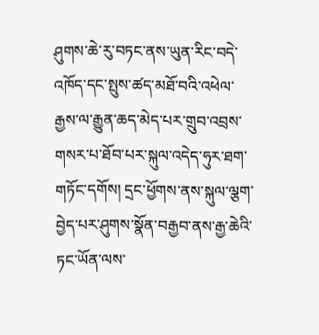ཤུགས་ཆེ་རུ་བཏང་ནས་ཡུན་རིང་བདེ་འཁོད་དང་སྤུས་ཚད་མཐོ་བའི་འཕེལ་རྒྱས་ལ་རྒྱུན་ཆད་མེད་པར་གྲུབ་འབྲས་གསར་པ་ཐོབ་པར་སྐུལ་འདེད་ཧུར་ཐག་གཏོང་དགོས། དྲང་ཕྱོགས་ནས་སྐུལ་ལྕག་བྱེད་པར་ཤུགས་སྣོན་བརྒྱབ་ནས་རྒྱ་ཆེའི་ཏང་ཡོན་ལས་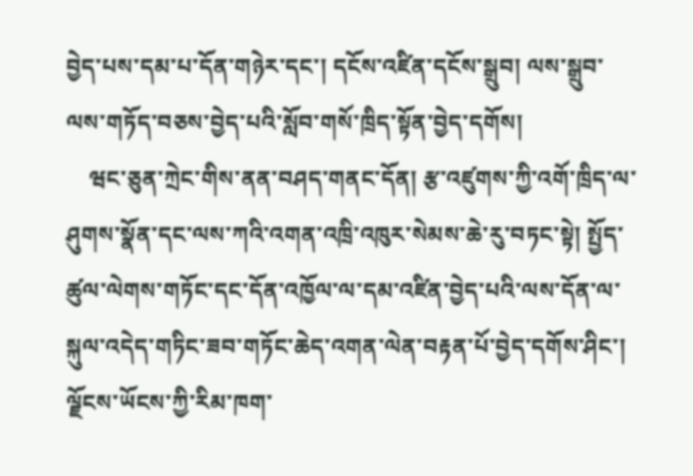བྱེད་པས་དམ་པ་དོན་གཉེར་དང་། དངོས་འཛིན་དངོས་སྒྲུབ། ལས་སྒྲུབ་ལས་གཏོད་བཅས་བྱེད་པའི་སློབ་གསོ་ཁྲིད་སྟོན་བྱེད་དགོས།
    ཝང་ཅུན་ཀྲེང་གིས་ནན་བཤད་གནང་དོན། རྩ་འཛུགས་ཀྱི་འགོ་ཁྲིད་ལ་ཤུགས་སྣོན་དང་ལས་ཀའི་འགན་འཁྲི་འཁུར་སེམས་ཆེ་རུ་བཏང་སྟེ། སྤྱོད་ཚུལ་ལེགས་གཏོང་དང་དོན་འཁྱོལ་ལ་དམ་འཛིན་བྱེད་པའི་ལས་དོན་ལ་སྐུལ་འདེད་གཏིང་ཟབ་གཏོང་ཆེད་འགན་ལེན་བརྟན་པོ་བྱེད་དགོས་ཤིང་། ལྗོངས་ཡོངས་ཀྱི་རིམ་ཁག་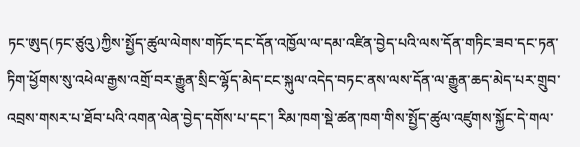ཏང་ཨུད(ཏང་ཙུའུ)ཀྱིས་སྤྱོད་ཚུལ་ལེགས་གཏོང་དང་དོན་འཁྱོལ་ལ་དམ་འཛིན་བྱེད་པའི་ལས་དོན་གཏིང་ཟབ་དང་ཏན་ཏིག་ཕྱོགས་སུ་འཕེལ་རྒྱས་འགྲོ་བར་རྒྱུན་སྲིང་ལྷོད་མེད་ངང་སྐུལ་འདེད་བཏང་ནས་ལས་དོན་ལ་རྒྱུན་ཆད་མེད་པར་གྲུབ་འབྲས་གསར་པ་ཐོབ་པའི་འགན་ལེན་བྱེད་དགོས་པ་དང་། རིམ་ཁག་སྡེ་ཚན་ཁག་གིས་སྤྱོད་ཚུལ་འཛུགས་སྐྱོང་དེ་གལ་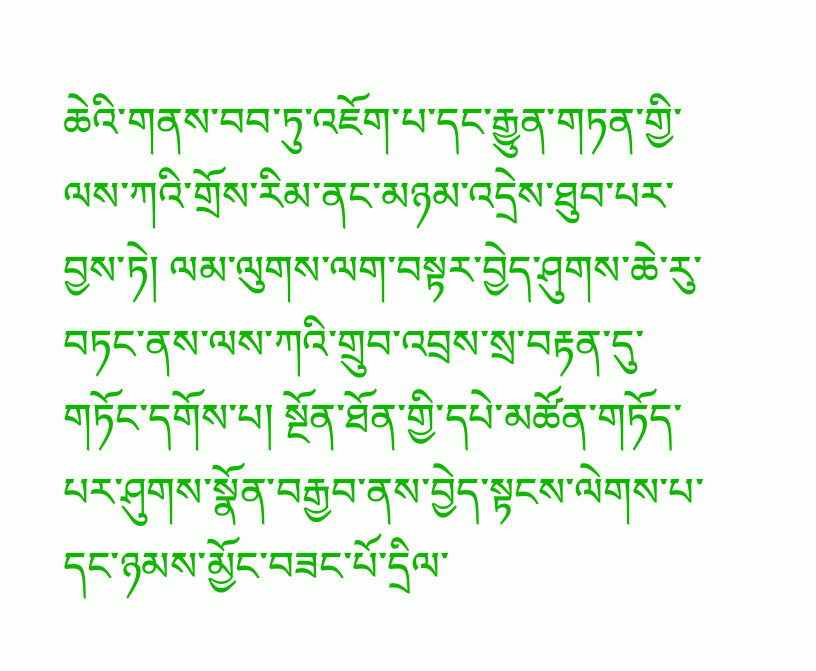ཆེའི་གནས་བབ་ཏུ་འཇོག་པ་དང་རྒྱུན་གཏན་གྱི་ལས་ཀའི་གྲོས་རིམ་ནང་མཉམ་འདྲེས་ཐུབ་པར་བྱས་ཏེ། ལམ་ལུགས་ལག་བསྟར་བྱེད་ཤུགས་ཆེ་རུ་བཏང་ནས་ལས་ཀའི་གྲུབ་འབྲས་སྲ་བརྟན་དུ་གཏོང་དགོས་པ། སྔོན་ཐོན་གྱི་དཔེ་མཚོན་གཏོད་པར་ཤུགས་སྣོན་བརྒྱབ་ནས་བྱེད་སྟངས་ལེགས་པ་དང་ཉམས་མྱོང་བཟང་པོ་དྲིལ་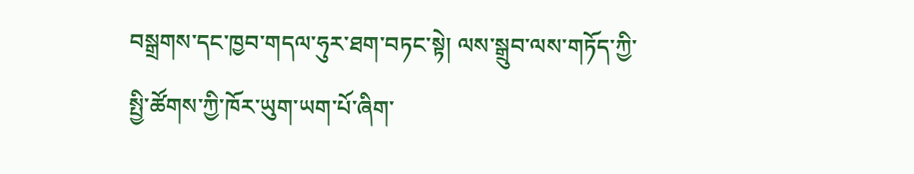བསྒྲགས་དང་ཁྱབ་གདལ་ཧུར་ཐག་བཏང་སྟེ། ལས་སྒྲུབ་ལས་གཏོད་ཀྱི་སྤྱི་ཚོགས་ཀྱི་ཁོར་ཡུག་ཡག་པོ་ཞིག་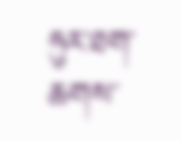ཧུར་ཐག་ཆགས་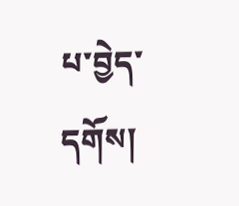པ་བྱེད་དགོས།